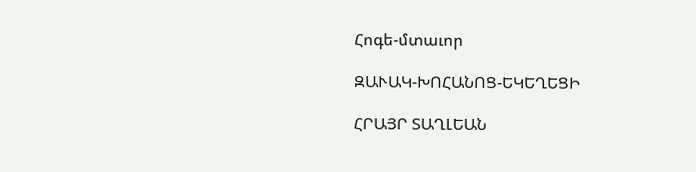Հոգե-մտաւոր

ԶԱՒԱԿ-ԽՈՀԱՆՈՑ-ԵԿԵՂԵՑԻ

ՀՐԱՅՐ ՏԱՂԼԵԱՆ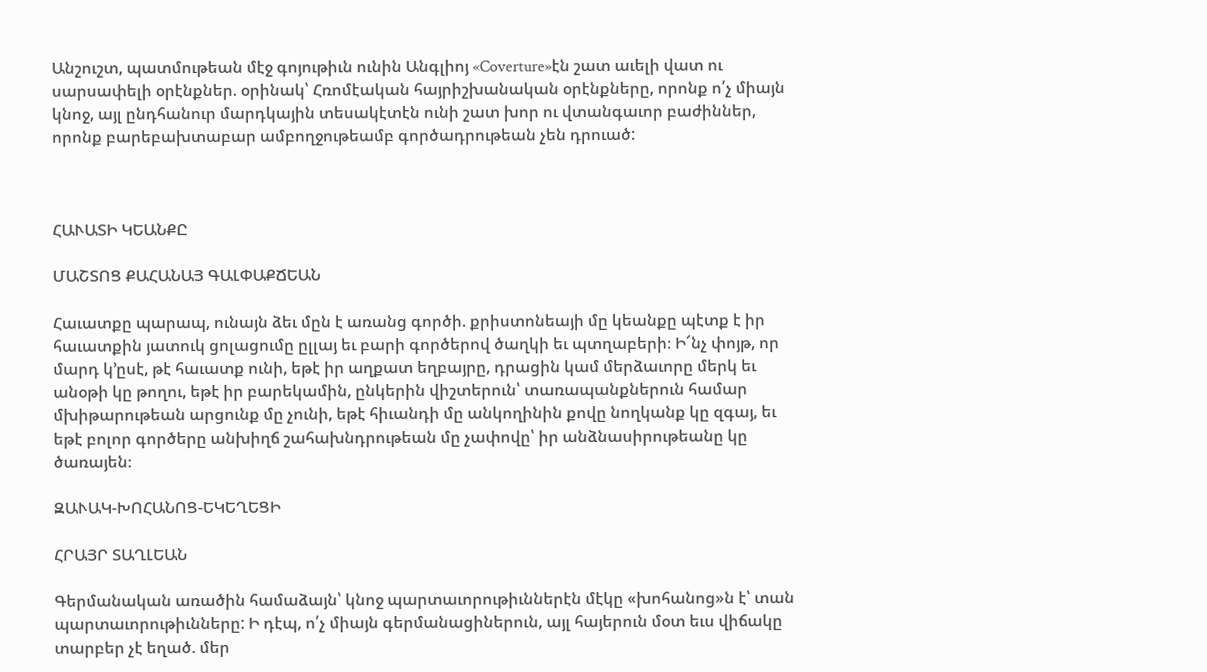Անշուշտ, պատմութեան մէջ գոյութիւն ունին Անգլիոյ «Coverture»էն շատ աւելի վատ ու սարսափելի օրէնքներ. օրինակ՝ Հռոմէական հայրիշխանական օրէնքները, որոնք ո՛չ միայն կնոջ, այլ ընդհանուր մարդկային տեսակէտէն ունի շատ խոր ու վտանգաւոր բաժիններ, որոնք բարեբախտաբար ամբողջութեամբ գործադրութեան չեն դրուած:



ՀԱՒԱՏԻ ԿԵԱՆՔԸ

ՄԱՇՏՈՑ ՔԱՀԱՆԱՅ ԳԱԼՓԱՔՃԵԱՆ

Հաւատքը պարապ, ունայն ձեւ մըն է առանց գործի. քրիստոնեայի մը կեանքը պէտք է իր հաւատքին յատուկ ցոլացումը ըլլայ եւ բարի գործերով ծաղկի եւ պտղաբերի։ Ի՜նչ փոյթ, որ մարդ կ՚ըսէ, թէ հաւատք ունի, եթէ իր աղքատ եղբայրը, դրացին կամ մերձաւորը մերկ եւ անօթի կը թողու, եթէ իր բարեկամին, ընկերին վիշտերուն՝ տառապանքներուն համար մխիթարութեան արցունք մը չունի, եթէ հիւանդի մը անկողինին քովը նողկանք կը զգայ, եւ եթէ բոլոր գործերը անխիղճ շահախնդրութեան մը չափովը՝ իր անձնասիրութեանը կը ծառայեն։

ԶԱՒԱԿ-ԽՈՀԱՆՈՑ-ԵԿԵՂԵՑԻ

ՀՐԱՅՐ ՏԱՂԼԵԱՆ

Գերմանական առածին համաձայն՝ կնոջ պարտաւորութիւններէն մէկը «խոհանոց»ն է՝ տան պարտաւորութիւնները: Ի դէպ, ո՛չ միայն գերմանացիներուն, այլ հայերուն մօտ եւս վիճակը տարբեր չէ եղած. մեր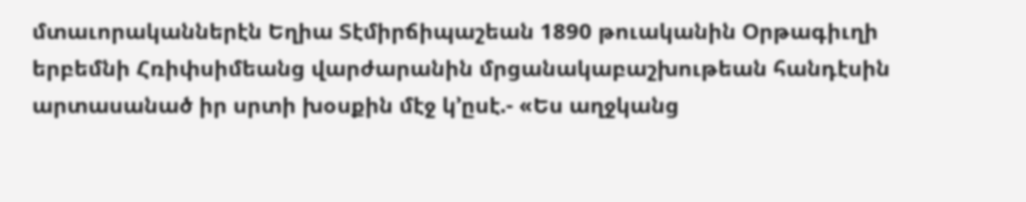մտաւորականներէն Եղիա Տէմիրճիպաշեան 1890 թուականին Օրթագիւղի երբեմնի Հռիփսիմեանց վարժարանին մրցանակաբաշխութեան հանդէսին արտասանած իր սրտի խօսքին մէջ կ՚ըսէ.- «Ես աղջկանց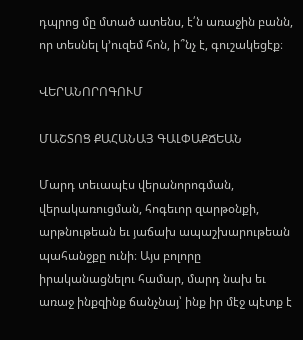դպրոց մը մտած ատենս, է՛ն առաջին բանն, որ տեսնել կ՚ուզեմ հոն, ի՞նչ է, գուշակեցէք։

ՎԵՐԱՆՈՐՈԳՈՒՄ

ՄԱՇՏՈՑ ՔԱՀԱՆԱՅ ԳԱԼՓԱՔՃԵԱՆ

Մարդ տեւապէս վերանորոգման, վերակառուցման, հոգեւոր զարթօնքի, արթնութեան եւ յաճախ ապաշխարութեան պահանջքը ունի։ Այս բոլորը իրականացնելու համար, մարդ նախ եւ առաջ ինքզինք ճանչնայ՝ ինք իր մէջ պէտք է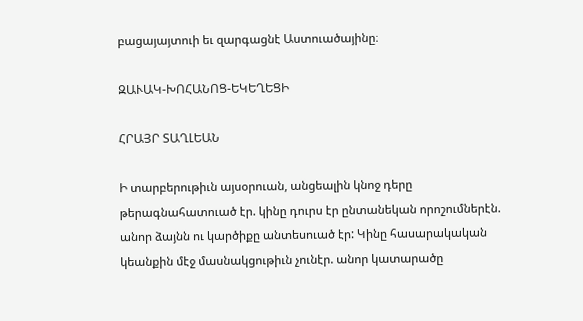բացայայտուի եւ զարգացնէ Աստուածայինը։

ԶԱՒԱԿ-ԽՈՀԱՆՈՑ-ԵԿԵՂԵՑԻ

ՀՐԱՅՐ ՏԱՂԼԵԱՆ

Ի տարբերութիւն այսօրուան, անցեալին կնոջ դերը թերագնահատուած էր. կինը դուրս էր ընտանեկան որոշումներէն. անոր ձայնն ու կարծիքը անտեսուած էր: Կինը հասարակական կեանքին մէջ մասնակցութիւն չունէր. անոր կատարածը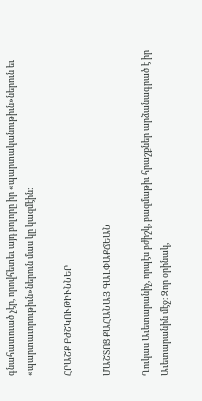գնահատուած չէր, որովհետեւ այդ բոլորը իր «պարտականութիւն»ներուն եւ «պարտաւորութիւն»ներուն մաս կը կազմէին:

ՀՐԱՇՔ ԲԺՇԿՈՒԹԻՒՆՆԵՐ

ՄԱՇՏՈՑ ՔԱՀԱՆԱՅ ԳԱԼՓԱՔՃԵԱՆ

Ղուկաս Աւետարանիչ, որպէս բժիշկ, բազմաթիւ հրաշքներ արձանագրած է իր Աւետարանին մէջ։ Զոր օրինակ,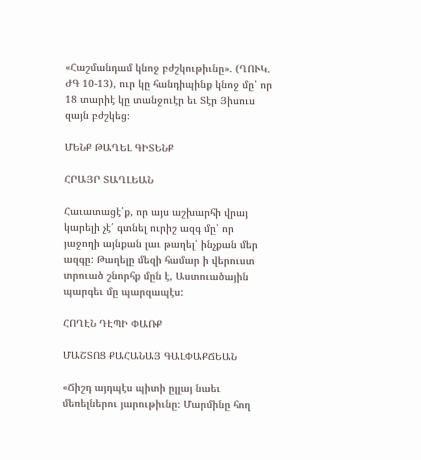«Հաշմանդամ կնոջ բժշկութիւնը». (ՂՈՒԿ. ԺԳ 10-13), ուր կը հանդիպինք կնոջ մը՝ որ 18 տարիէ կը տանջուէր եւ Տէր Յիսուս զայն բժշկեց։

ՄԵՆՔ ԹԱՂԵԼ ԳԻՏԵՆՔ

ՀՐԱՅՐ ՏԱՂԼԵԱՆ

Հաւատացէ՛ք, որ այս աշխարհի վրայ կարելի չէ՛ գտնել ուրիշ ազգ մը՝ որ յաջողի այնքան լաւ թաղել՝ ինչքան մեր ազգը: Թաղելը մեզի համար ի վերուստ տրուած շնորհք մըն է, Աստուածային պարգեւ մը պարզապէս:

ՀՈՂԷՆ ԴԷՊԻ ՓԱՌՔ

ՄԱՇՏՈՑ ՔԱՀԱՆԱՅ ԳԱԼՓԱՔՃԵԱՆ

«Ճիշդ այդպէս պիտի ըլլայ նաեւ մեռելներու յարութիւնը։ Մարմինը հող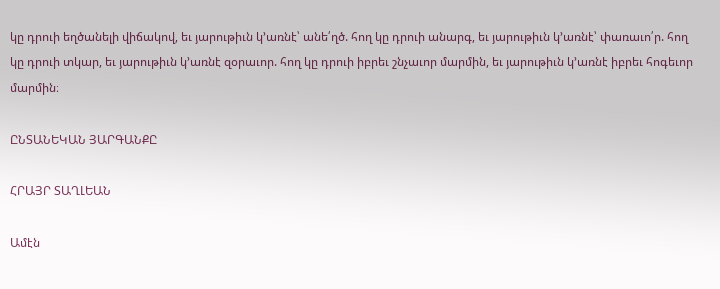կը դրուի եղծանելի վիճակով, եւ յարութիւն կ՚առնէ՝ անե՛ղծ. հող կը դրուի անարգ, եւ յարութիւն կ՚առնէ՝ փառաւո՛ր. հող կը դրուի տկար, եւ յարութիւն կ՚առնէ զօրաւոր. հող կը դրուի իբրեւ շնչաւոր մարմին, եւ յարութիւն կ՚առնէ իբրեւ հոգեւոր մարմին։

ԸՆՏԱՆԵԿԱՆ ՅԱՐԳԱՆՔԸ

ՀՐԱՅՐ ՏԱՂԼԵԱՆ

Ամէն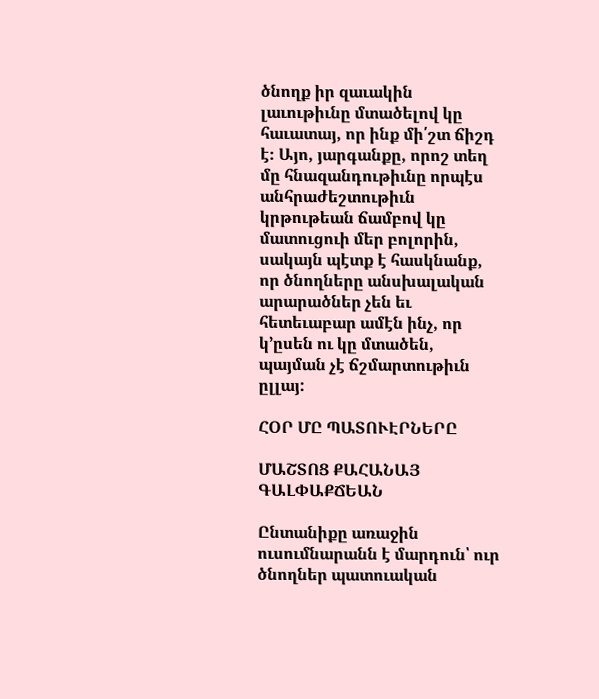ծնողք իր զաւակին լաւութիւնը մտածելով կը հաւատայ, որ ինք մի՛շտ ճիշդ է։ Այո, յարգանքը, որոշ տեղ մը հնազանդութիւնը որպէս անհրաժեշտութիւն կրթութեան ճամբով կը մատուցուի մեր բոլորին, սակայն պէտք է հասկնանք, որ ծնողները անսխալական արարածներ չեն եւ հետեւաբար ամէն ինչ, որ կ՚ըսեն ու կը մտածեն, պայման չէ ճշմարտութիւն ըլլայ:

ՀՕՐ ՄԸ ՊԱՏՈՒԷՐՆԵՐԸ

ՄԱՇՏՈՑ ՔԱՀԱՆԱՅ ԳԱԼՓԱՔՃԵԱՆ

Ընտանիքը առաջին ուսումնարանն է մարդուն՝ ուր ծնողներ պատուական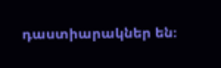դաստիարակներ են։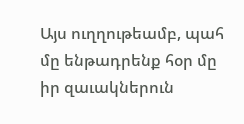Այս ուղղութեամբ, պահ մը ենթադրենք հօր մը իր զաւակներուն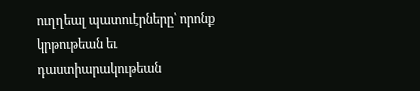ուղղեալ պատուէրները՝ որոնք կրթութեան եւ դաստիարակութեան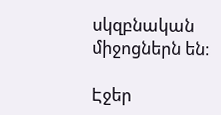սկզբնական միջոցներն են։

Էջեր